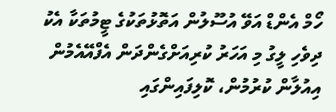ހޯމް އެންޑް އަވޭ އުސޫލުން އަތޮޅުތަކުގެ ޓީމުތަކާ އެކު ދިވެހި ލީގު މި އަހަރު ކުރިއަށްގެންދަން އެފްއޭއެމުން އިއުލާން ކުރުމުން، ކޮލިފައިންގައި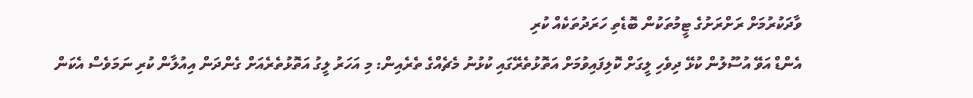ވާދަކުރުމަށް ރަށްރަށުގެ ޓީމުތަކުން ބޮޑެތި ހަރަދުތަކެއް ކުރި
އެންޑް އަވޭ އުސޫލުން ކުޅޭ ދިވެހި ލީގަށް ކޮލިފައިވުމަށް އަތޮޅުތެރޭގައި ކުޅުނު މެޗެއްގެ ތެރެއިން: މި އަހަރު ލީގު އަތޮޅުތެރެއަށް ގެންދަން އިއުލާން ކުރި ނަމަވެސް އެކަން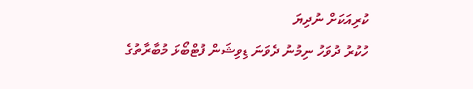ކުރިއަކަށް ނުދިޔަ
ހުކުރު ދުވަހު ނިމުނު ދެވަނަ ޑިވިޝަން ފުޓްބޯޅަ މުބާރާތުގެ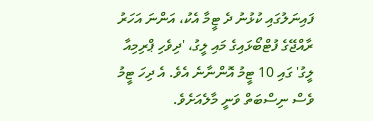ފައިނަލުގައި ކުޅުނު ދެ ޓީމާ އެކު، އަންނަ އަހަރު ރާއްޖޭގެ ފުޓްބޯޅައިގެ މައި ލީގު، 'ދިވެހި ޕްރިމިއާ ލީގު' ގައި 10 ޓީމު އޮންނާނެ އެވެ. އެ ދިހަ ޓީމު ވެސް ނިސްބަތް ވަނީ މާލެއަށެވެ.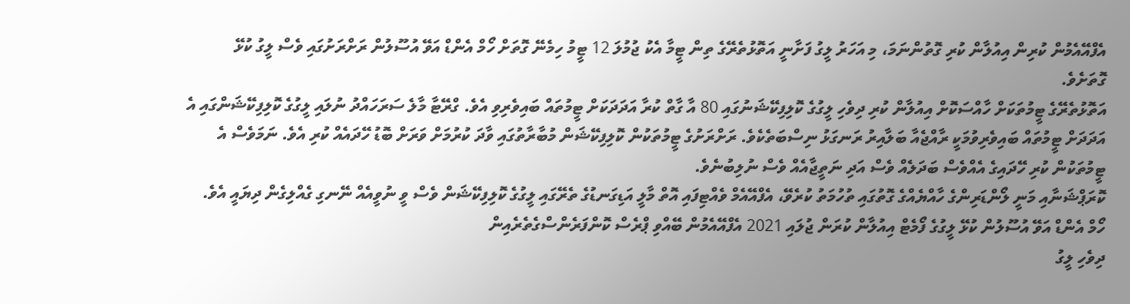އެފްއޭއެމުން ކުރިން އިއުލާން ކުރި ގޮތުންނަމަ، މި އަހަރު ލީގު ފަށާނީ އަތޮޅުތެރޭގެ ތިން ޓީމާ އެކު ޖުމުލަ 12 ޓީމު ހިމެނޭ ގޮތަށް ހޯމް އެންޑް އަވޭ އުސޫލުން ރަށްރަށުގައި ވެސް ލީގު ކުޅޭ ގޮތަށެވެ.
އަތޮޅުތެރޭގެ ޓީމުތަކަށް ހާއްސަކޮށް އިއުލާން ކުރި ދިވެހި ލީގުގެ ކޮލިފިކޭޝަނުގައި 80 އާ ގާތް ކުރާ އަދަދަކަށް ޓީމުތައް ބައިވެރިވި އެވެ. ގްރޭޓާ މާލެ ސަރަހައްދު ނުލައި ލީގުގެ ކޮލިފިކޭޝަންގައި އެ އަދަދަށް ޓީމުތައް ބައިވެރިވުމަކީ ރާއްޖެއާ ބަލާއިރު ރަނގަޅު ނިސްބަތެކެވެ. ރަށްރަށުގެ ޓީމުތަކުން ކޮލިފިކޭޝަން މުބާރާތުގައި ވާދަ ކުރުމަށް ވަރަށް ބޮޑު ހޭދައެއް ކުރި އެވެ. ނަމަވެސް އެ ޓީމުތަކުން ކުރި ހޭދައިގެ އެއްވެސް ބަދަލެއް ވެސް އަދި ނަތީޖާއެއް ވެސް ނުލިބުނެވެ.
ކޮރަޕްޝަނާއި މަނީ ލޯންޑަރިންގެ ހާއްޔެއްގެ ގޮތުގައި ތުހުމަތު ކުރެވޭ، އެފްއޭއެމް ވެއްޓިފައި އޮތް މާލީ އަޑިގަނޑުގެ ތެރޭގައި ލީގުގެ ކޮލިފިކޭޝަން ވެސް ވީ ނުވީއެއް ނޭނގި ގެއްލިގެން ދިޔައީ އެވެ.
ހޯމް އެންޑް އަވޭ އުސޫލުން ކުޅޭ ލީގުގެ ފޯމެޓް އިއުލާން ކުރަން ޖުލައި 2021 އެފްއޭއެމުން ބޭއްވި ޕްރެސް ކޮންފަރެންސްގެތެރެއިން
ދިވެހި ލީގު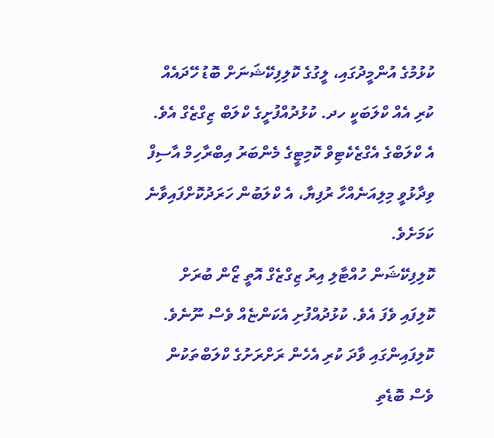ކުޅުމުގެ އުންމީދުގައި، ލީގުގެ ކޮލިފިކޭޝަނަށް ބޮޑު ހޭދައެއް ކުރި އެއް ކްލަބަކީ ހދ. ކުޅުދުއްފުށީގެ ކްލަބް ޒިގްޒެގް އެވެ.
އެ ކްލަބްގެ އެގްޒެކެޓިވް ކޮމިޓީގެ މެންބަރު އިބްރާހިމް އާސިފް ވިދާޅުވީ މިލިއަނެއްހާ ރުފިޔާ، އެ ކްލަބުން ހަރަދުކޮށްފައިވާނެ ކަމަށެވެ.
ކޮލިފިކޭޝަން ހުއްޓާލި އިރު ޒިގްޒެގް އޮތީ ޒޯން ބުރަށް ކޮލިފައި ވެފަ އެވެ. ކުޅުދުއްފުށި އެކަންޏެއް ވެސް ނޫނެވެ. ކޮލިފައިންގައި ވާދަ ކުރި އެހެން ރަށްރަށުގެ ކްލަބްތަކުން ވެސް ބޮޑެތި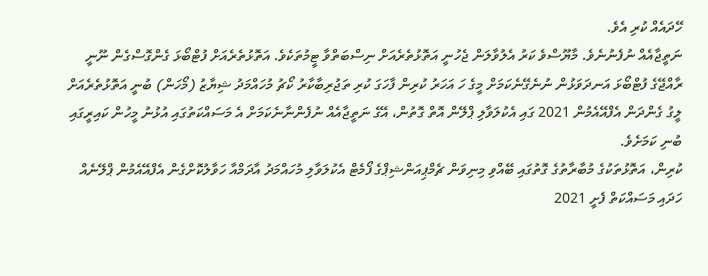ހޭދައެއް ކުރި އެވެ.
ނަތީޖާއެއް ނުފެނުނެވެ. މާޔޫސްވެ ކަރު އެލުވާލަން ޖެހުނީ އަތޮޅުތެރެއަށް ނިސްބަތްވާ ޓީމުތަކެވެ. އަތޮޅުތެރެއަށް ފުޓްބޯޅަ ގެންގޮސްގެން ނޫނީ ރާއްޖޭގެ ފުޓްބޯޅަ އަނދަވަޅުން ނުނެގޭނެކަމަށް މީގެ ހަ އަހަރު ކުރިން ފާހަގަ ކުރި ތަޖުރިބާކާރު ކޯޗު މުހައްމަދު ޝިޔާޒު (މޯހަން) ބުނީ އަތޮޅުތެރެއަށް ލީގު ގެންދަން އެފްއޭއެމުން 2021 ގައި އެކުލަވާލި ޕްލޭން އޮތް ގޮތުން، އޭގެ ނަތީޖާއެއް ނުފެންނާނެކަމަށް އެ މަސައްކަތުގައި އުޅުނު މީހުން ކައިރީގައި ބުނި ކަމަށެވެ.
ކުރިން، އަތޮޅުތަކުގެ މުބާރާތުގެ ގޮތުގައި ބޭއްވި މިނިވަން ޗެމްޕިއަންޝިޕްގެ ފޯމެޓް އެކުލަވާލި މުހައްމަދު އާދަމްއާ ހަވާލުކޮށްގެން އެފްއޭއެމުން ޕްލޭނެއް ހަދައި މަސައްކަތް ފެށީ 2021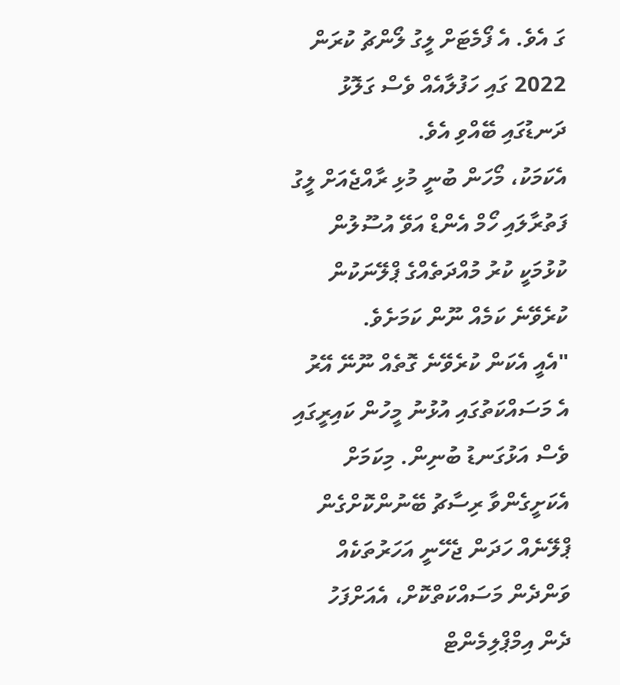ގަ އެވެ. އެ ފޯމެޓަށް ލީގު ލޯންޗު ކުރަން 2022 ގައި ހަފުލާއެއް ވެސް ގަލޮޅު ދަނޑުގައި ބޭއްވި އެވެ.
އެކަމަކު، މޯހަން ބުނީ މުޅި ރާއްޖެއަށް ލީގު ފަތުރާލައި ހޯމް އެންޑް އަވޭ އުސޫލުން ކުޅުމަކީ ކުރު މުއްދަތެއްގެ ޕްލޭނަކުން ކުރެވޭނެ ކަމެއް ނޫން ކަމަށެވެ.
"އެއީ އެކަން ކުރެވޭނެ ގޮތެއް ނޫނޭ އޭރު އެ މަސައްކަތުގައި އުޅުނު މީހުން ކައިރީގައި ވެސް އަޅުގަނޑު ބުނިން. މިކަމަށް އެކަށީގެންވާ ރިސާޗު ބޭނުންކޮށްގެން ޕްލޭނެއް ހަދަން ޖެހޭނީ އަހަރުތަކެއް ވަންދެން މަސައްކަތްކޮށް، އެއަށްފަހު ދެން އިމްޕްލިމެންޓް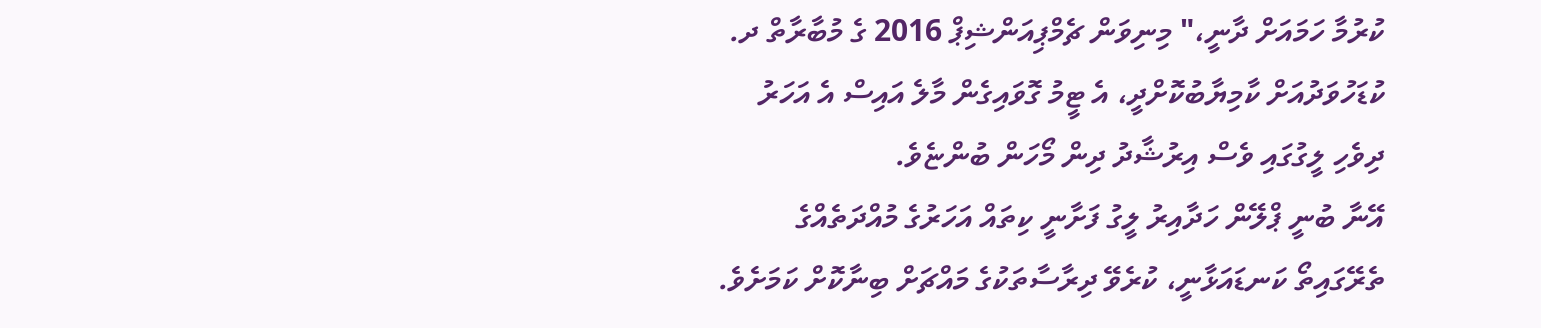ކުރުމާ ހަމައަށް ދާނީ،" މިނިވަން ޗެމްޕިއަންޝިޕް 2016 ގެ މުބާރާތް ދ. ކުޑަހުވަދުއަށް ކާމިޔާބުކޮށްދީ، އެ ޓީމު ގޮވައިގެން މާލެ އައިސް އެ އަހަރު ދިވެހި ލީގުގައި ވެސް އިރުޝާދު ދިން މޯހަން ބުންޏެވެ.
އޭނާ ބުނީ ޕްލޭން ހަދާއިރު ލީގު ފަށާނީ ކިތައް އަހަރުގެ މުއްދަތެއްގެ ތެރޭގައިތޯ ކަނޑައަޅާނީ، ކުރެވޭ ދިރާސާތަކުގެ މައްޗަށް ބިނާކޮށް ކަމަށެވެ.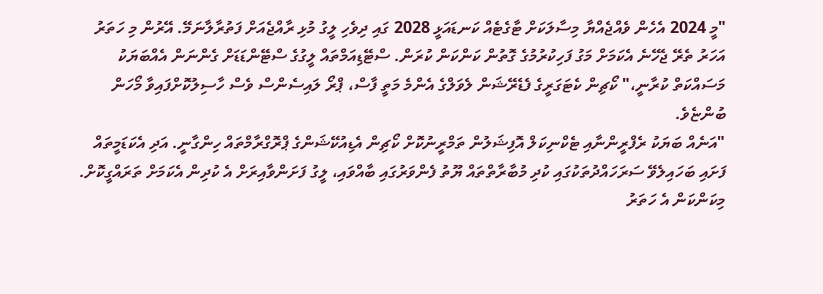"މީ 2024 އެހެން ވެއްޖެއްޔާ މިސާލަކަށް ޓާގެޓެއް ކަނޑައަޅީ 2028 ގައި ދިވެހި ލީގު މުޅި ރާއްޖެއަށް ފަތުރާލާނަމޭ. އޭރުން މި ހަތަރު އަހަރު ތެރޭ ޖެހޭނެ އެކަމަށް މަގު ފަހިކުރުމުގެ ގޮތުން ކަންކަން ކުރަން. ސްޓޭޑިއަމްތައް ލީގުގެ ސްޓޭންޑަޑަށް ގެންނަން އެއްބަޔަކު މަސައްކަތް ކުރާނީ،" ކޯޗިން ކެޓަގަރީގެ ފެޑެރޭޝަން ލެވަލްގެ އެންމެ މަތީ ފާސް، ޕްރޯ ލައިސެންސް ވެސް ހާސިލުކޮށްފައިވާ މޯހަން ބުންޏެވެ.
"އަނެއް ބަޔަކު ރެފްރީންނާއި ޓެކްނިކަލް އޮފިޝަލުން ތަމްރީނުކޮށް ކޯޗިން އެޑިއުކޭޝަންގެ ޕްރޮގްރާމްތައް ހިންގާނީ. އަދި އެކަޑަމީތައް ފަށައި ބަހައިލެވޭ ސަރަހައްދުތަކުގައި ކުދި މުބާރާތްތައް ޔޫތު ފެންވަރުގައި ބާއްވައި، ލީގު ފަށަންވާއިރަށް އެ ކުދިން އެކަމަށް ތަރައްގީކޮށް. މިކަންކަން އެ ހަތަރު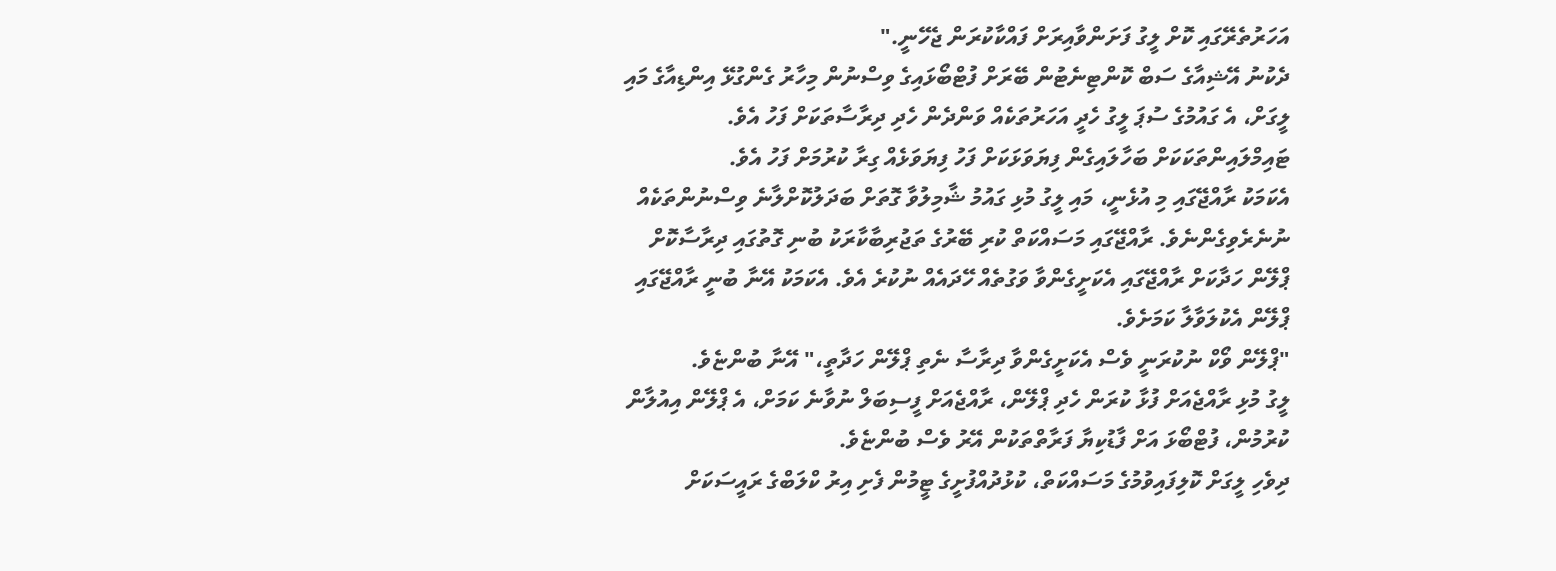އަހަރުތެރޭގައި ކޮށް ލީގު ފަށަންވާއިރަށް ފައްކާކުރަން ޖެހޭނީ."
ދެކުނު އޭޝިއާގެ ސަބް ކޮންޓިނެޓުން ބޭރަށް ފުޓްބޯޅައިގެ ވިސްނުން މިހާރު ގެންގުޅޭ އިންޑިއާގެ މައި ލީގަށް، އެ ގައުމުގެ ސުޕަ ލީގު ހެދީ އަހަރުތަކެއް ވަންދެން ހެދި ދިރާސާތަކަށް ފަހު އެވެ. ޓައިމްލައިންތަކަކަށް ބަހާލައިގެން ފިޔަވަޅަކަށް ފަހު ފިޔަވަޅެއް ގިރާ ކުރުމަށް ފަހު އެވެ.
އެކަމަކު ރާއްޖޭގައި މި އުޅެނީ، މައި ލީގު މުޅި ގައުމު ޝާމިލުވާ ގޮތަށް ބަދަލުކޮށްލާނެ ވިސްނުންތަކެއް ނުނެރެވިގެންނެވެ. ރާއްޖޭގައި މަސައްކަތް ކުރި ބޭރުގެ ތަޖުރިބާކާރަކު ބުނި ގޮތުގައި ދިރާސާކޮށް ޕްލޭން ހަދާކަށް ރާއްޖޭގައި އެކަށީގެންވާ ވަގުތެއް ހޭދައެއް ނުކުރެ އެވެ. އެކަމަކު އޭނާ ބުނީ ރާއްޖޭގައި ޕްލޭން އެކުލަވާލާ ކަމަށެވެ.
"ޕްލޭން ވޯކް ނުކުރަނީ ވެސް އެކަށީގެންވާ ދިރާސާ ނެތި ޕްލޭން ހަދާތީ،" އޭނާ ބުންޏެވެ.
ލީގު މުޅި ރާއްޖެއަށް ފުޅާ ކުރަން ހެދި ޕްލޭން، ރާއްޖެއަށް ފީސިބަލް ނުވާނެ ކަމަށް، އެ ޕްލޭން އިއުލާން ކުރުމުން، ފުޓްބޯޅަ އަށް ފާޑުކިޔާ ފަރާތްތަކުން އޭރު ވެސް ބުންޏެވެ.
ދިވެހި ލީގަށް ކޮލިފައިވުމުގެ މަސައްކަތް، ކުޅުދުއްފުށީގެ ޓީމުން ފެށި އިރު ކްލަބްގެ ރައީސަކަށް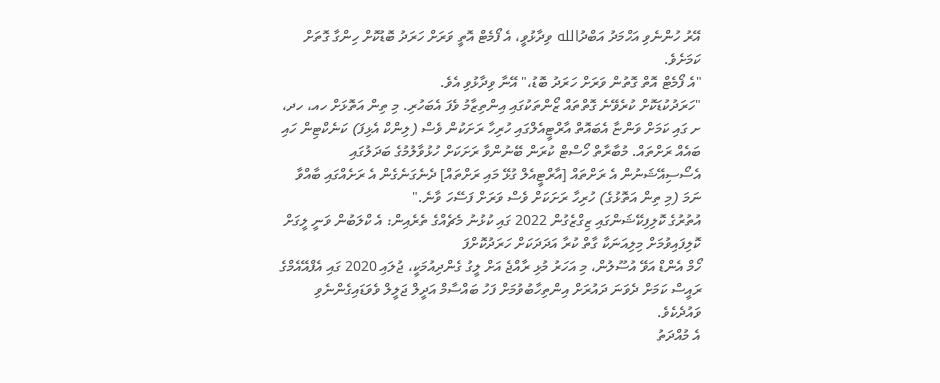އޭރު ހުންނެވި އަހްމަދު އަބްދުالله ވިދާޅުވީ، އެ ފޯމެޓް އޮތީ ވަރަށް ހަރަދު ބޮޑުކޮށް ހިންގާ ގޮތަށް ކަމަށެވެ.
"އެ ފޯމެޓް އޮތް ގޮތުން ވަރަށް ހަރަދު ބޮޑު،" އޭނާ ވިދާޅުވި އެވެ.
"ހަރަދުކުޑަކޮށް ކުރެވޭނެ ގޮތްތައް ޒޯންތަކުގައި އިންތިޒާމު ވެފަ އެބަހުރި. މި ތިން އަތޮޅަށް ހއ، ހދ، ށ ގައި ކަމަށް ވަންޏާ އެބައޮތް އާރްޓީއެލްގައި ހުރިހާ ރަށަކުން ވެސް (ލިންކް އެޅިފަ) ކަނެކްޓިން ހައި ބައެއް ރަށްތައް. މުބާރާތް ހޯސްޓް ކުރަން ބޭނުންވާ ރަށަކަށް ހުޅުވާލުމުގެ ބަދަލުގައި އެސޯސިއޭޝަނުން އެ ރަށްތައް [އާރްޓީއެލް ގުޅޭ މައި ރަށްތައް] ދެނެގަނެގެން އެ ރަށެއްގައި ބާއްވާ ނަމަ (މި ތިން އަތޮޅުގެ) ހުރިހާ ރަށަކަށް ވެސް ވަރަށް ފަސޭހަ ވާނެ."
އުތުރުގެ ކޮލިފިކޭޝަންގައި ޒިގްޒެގުން 2022 ގައި ކުޅުނު މެޗެއްގެ ތެރެއިން: އެ ކްލަބުން ވަނީ ލީގަށް ކޮލިފައިވުމަށް މިލިއަނަކާ ގާތް ކުރާ އަދަދަކަށް ހަރަދުކޮށްފަ
ހޯމް އެންޑް އަވޭ އުސޫލުން، މި އަހަރު މުޅި ރާއްޖެ އަށް ލީގު ގެންދިއުމަކީ، ޖުލައި 2020 ގައި އެފްއޭއެމްގެ ރައީސް ކަމަށް ދެވަނަ ދައުރަށް އިންތިހާބުވުމަށް ފަހު ބައްސާމް އަދީލް ޖަލީލް ވެވަޑައިގެންނެވި ވައުދެކެވެ.
އެ މުއްދަތު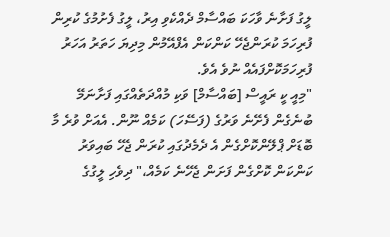ލީގު ފަށާނެ ވާހަކަ ބައްސާމް ދެއްކެވި އިރު، ލީގު ފެށުމުގެ ކުރިން ފުރިހަމަ ކުރަންޖެހޭ ކަންކަން އެފްއޭމުން މިދިޔަ ހަތަރު އަހަރު ފުރިހަމަކޮށްފައެއް ނުވެ އެވެ.
"މިއީ ކީ ރައީސް [ބައްސާމް] ވަކި މުއްދަތެއްގައި ފަށާނަމޭ ބުނެގެން ފެށޭނެ ވަރުގެ (ފަސޭހަ) ކަމެއް ނޫން. އެއަށް ވުރެ މާ ބޮޑަށް ޕްލޭންކޮށްގެން އެ ދެމެދުގައި ކުރަން ޖެހޭ ބައިވަރު ކަންކަން ކޮށްގެން ފަށަން ޖެހޭނެ ކަމެއް،" ދިވެހި ލީގުގެ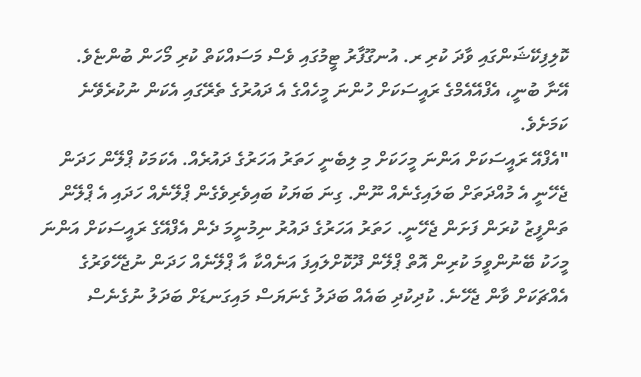ކޮލިފިކޭޝަންގައި ވާދަ ކުރި ރ. އުނގޫފާރު ޓީމުގައި ވެސް މަސައްކަތް ކުރި މޯހަން ބުންޏެވެ.
އޭނާ ބުނީ، އެފްއޭއެމްގެ ރައީސަކަށް ހުންނަ މީހެއްގެ އެ ދައުރުގެ ތެރޭގައި އެކަން ނުކުރެވޭނެ ކަމަށެވެ.
"އެފްއޭ ރައީސަކަށް އަންނަ މީހަކަށް މި ލިބެނީ ހަތަރު އަހަރުގެ ދައުރެއް. އެކަމަކު ޕްލޭން ހަދަން ޖެހޭނީ އެ މުއްދަތަށް ބަލައިގެނެއް ނޫން. ގިނަ ބަޔަކު ބައިވެރިވެގެން ޕްލޭނެއް ހަދައި އެ ޕްލޭން ތަންފީޒު ކުރަން ފަށަން ޖެހޭނީ. ހަތަރު އަހަރުގެ ދައުރު ނިމުނީމަ ދެން އެފްއޭގެ ރައީސަކަށް އަންނަ މީހަކު ބޭނުންވީމަ ކުރިން އޮތް ޕްލޭން ދޫކޮށްލައިފަ އަނެއްކާ އާ ޕްލޭނެއް ހަދަން ނުޖެހޭވަރުގެ އެއްޗަކަށް ވާން ޖެހޭނެ. ކުދިކުދި ބައެއް ބަދަލު ގެނަޔަސް މައިގަނޑަށް ބަދަލު ނުގެނެސް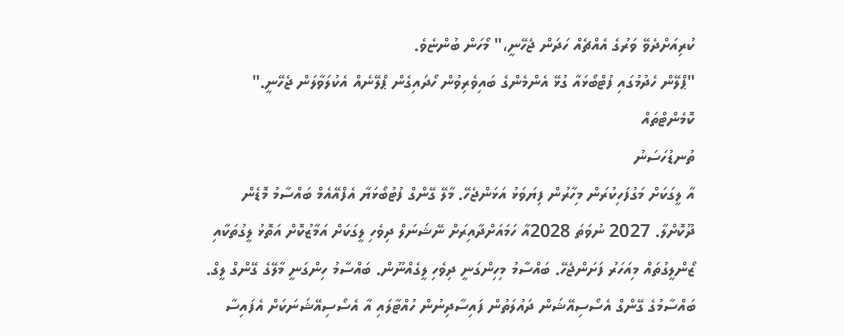ކުރިއަށްދެވޭ ވަރުގެ އެއްޗެއް ހަދަން ޖެހޭނީ،" މޯހަން ބުންޏެވެ.
"ޕްލޭން ހެދުމުގައި ފުޓްބޯޅައާ ގުޅޭ އެންމެންގެ ބައިވެރިވުން ހޯދައިގެން ޕްލޭނެއް އެކުލަވާލަން ޖެހޭނީ."
ކޮމެންޓްތައް
ތުނޑުހަސަނު
އާ ލީގަކަށް މަގުފަހިކުރަން މިހާރުން ފިޔަވަޅު އަޅަންޖެހޭ. މާލޭ ގޭންގް ފުޓުބޯޅަޔާ އެފްއޭއެމް ބައްސާމު މޮޑެން ދޫކޮށްލާ. 2027 ނުވަތަ 2028އާ ހަމައަށްދާއިރަށް ނޭޝަނަލް ދިވެހި ލީގަކަށް އަމާޒުކޮށް އަތޮޅު ލީގުތަކާއި ޒޯންލީގުތައް މިއަހަރު ފަށަންޖެހޭ. ބައްސާމު މިހިންގަނީ ދިވެހި ލީގެއްނޫން. ބައްސާމު ހިންގަނީ މާލޭގެ ގޭންގް ލީގް. ބައްސާމުގެ ގޭންގް އެސޯސިއޭޝަން ދައުލަތުން ފައިސާދިނުން ހުއްޓާލައި އާ އެސޯސިއޭޝަނަކަށް އެފައިސާ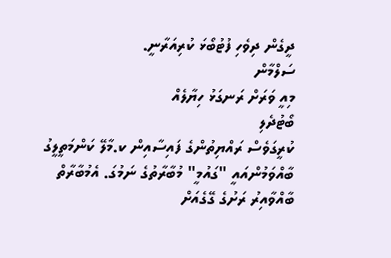ދީގެން ދިވެހި ފުޓުބޯޅަ ކުރިއަރާނީ.
ސަލްމާން
މިއީ ވަރަށް ރަނގަޅު ހިޔާލެއް
ބޯޓުދެލި
ކުރީގަވެސް ރައްޔިތުންގެ ފައިސާއިން ކ.މާލޭ ކަންމަތީލީގު ބާއްވަމުންއައީ "ގައުމީ" މުބާރާތުގެ ނަމުގަ. އެމުބާރާތް ބާއްވާއިރު ރަށުގެ ގޭގެއަށް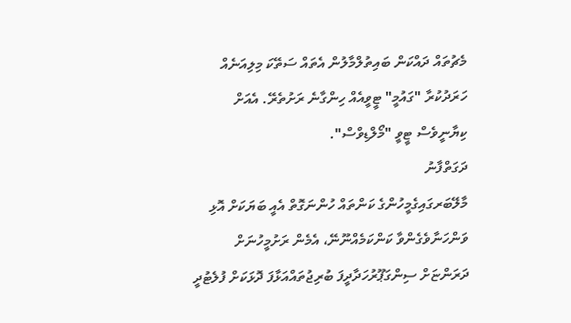މެޗުތައް ދައްކަން ބައިތުލްމާލުން އެތައް ސަތޭކަ މިލިއަނެއް ހަރަދުކުރާ "ގައުމީ" ޓީވީއެއް ހިންގާނެ ރަށުތެރޭ. އެއަށް ކިޔާނީވެސް ޓީވީ "މޯލްޑިވްސް".
ދަގަތްފާނު
މާލޭބަރގައިގެމީހުންގެ ކަންތައް ހުންނަގޮތް އެއީ ބަޔަކަށް އޮޅި ވަންހަނާވެގެންވާ ކަންކަމެއްނޫނޭ، އެމެން ރަށުމީހުނަށް ދަރަންޏަށް ސިންގަޕޫރުހަދާދީފަ ބުރިޖުތައްއަޅާފަ ދޮޅަކަށް ފުލެޓުދީ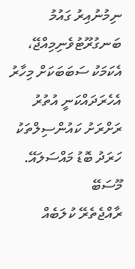ނިމުނުއިރު ގައުމު ބަނގުރޫޓުވެނިމިއްޖޭ، އެކަމަކު ސަބަބަކަށް މިހާރު އެހެރަދައްކަނީ އުތުރު ރަށްރަށު ކައުންސިލްތަކު ހަރަދު ބޮޑު މައްސަލައޭ.
މޫސަބޭ
ރާއްޖެތެރޭ ކުލަބެއް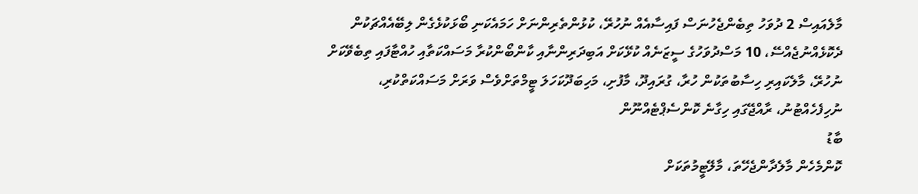މާލެއައިސް 2 ދުވަހު ތިބެންޖެހުނަސް ފައިސާއެއް ނުހުރޭ، ކުޅުންތެރިންނަށް ހަމައެކަނި ބޯޅަކުޅެގެން ލިބޭއެއްޗަކުން ދެކޮޅެއްނުޖެއްސޭ، 10 މަސްދުވަހުގެ ސީޒަނެއް ކުޅޭކަށް އަބިދަރިންނާއި ކާންބޯންކުރާ މަސައްކަތާއި ހުއްޓާފައި ތިބެވޭކަށް ނުހުރޭ، މާލެކައިރި ހިސާބުތަކުން ހުރާ، ގުރައިދޫ، މާފުށި، މަހިބަދޫކަހަލަ ޓީމްތަށްވެސް ވަރަށް މަސައްކަތްކުރި، ނުހިފެހެއްޓުނު، ރާއްޖޭގައި ހިގާނެ ކޮންސެޕްޓެއްނޫން
ބާޑު
ކޮންމެހެން މާލެދާންޖެހޭތަ، މާލޭޓީމުތަކަށް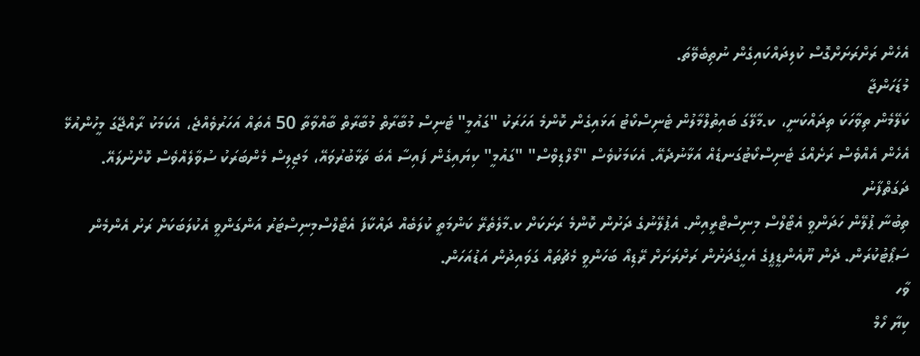އެހެން ރަށްރަށަށްގޮސް ކުލިދައްކައިގެން ނުތިބެވޭތަ.
މުޑަހަންޖާ
ކަލޭމެން ތިވާހަކަ ތިދައްކަނީ، ކ.މާލޭގަ ބައިތުލްމާލުން ޓެނިސްކޯޓު އަޅައިގެން ކޮންމެ އަހަރަކު "ގައުމީ" ޓެނިސް މުބާރާތް މުބާރާތް ބާއްވާތާ 50 އެތައް އަހަރުވެއްޖެ، އެކަމަކު ރާއްޖޭގަ މީހުންއުޅޭ އެހެން އެއްވެސް ރަށެއްގަ ޓެނިސްކޯޓުގަނޑެއް އަޅާނުދެއޭ. އެކަމަކުވެސް "މޯލްޑިވްސް" "ގައުމީ" ކިޔައިގެން ފައިސާ އެބަ ތަޅާބުރުވައޭ، މަޖިލިސް މެންބަރަކު ސުވާލެއްވެސް ކޮށްނުލައޭ.
ދަގަތްފާނު
ތިބުނާ ޕުލޭން ހަދަންވީ އެޓޯލްސް މިނިސްޓްރީއިން. އެޕުލޭނުގެ ދަށުން ކޮންމެ ރަށަކަށް ކ.މާލެތެރޭ ކަންމަތީ ކުލަބެއް ދައްކާފަ އެޓޯލްސްމިނިސްޓަރު އަންގަންވީ އެކުލަބަކަށް ރަށު އެންމެން ސަޕޯޓުކުރަން. ދެން ޔޫއެންޑީޕީގެ އެހީގެދަށުން ރަށްރަށަށް ރޭޑިއޯ ބަހަންވީ މެޗުތައް ގަވައިދުން އަޑުއަހަން.
ވާހ
ކިޔާ ހޯމް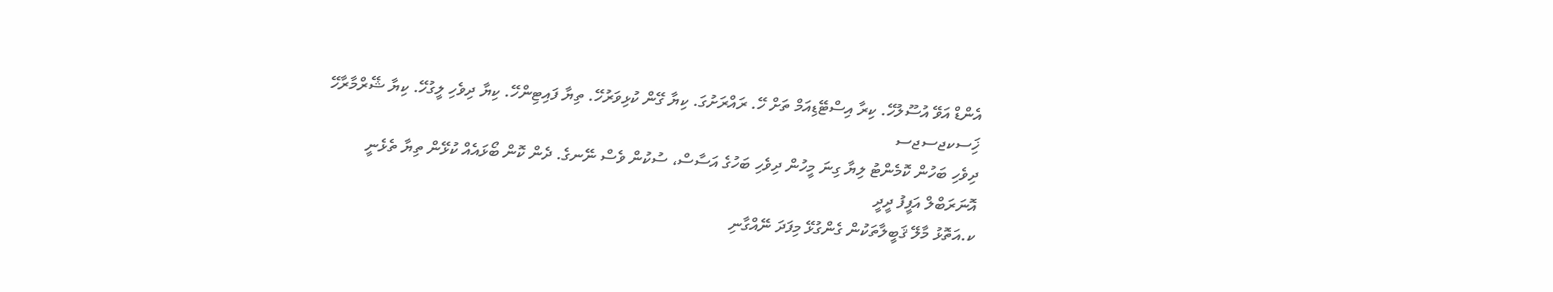އެންޑް އަވޭ އުސޫލުހޭ. ކިރާ އިސްޓޭޑިއަމް ތަށް ހޭ. ރައްރަށުގަ. ކިޔާ ގޭން ކުޅިވަރުހޭ. ތިޔާ ފައިޓިންހޭ. ކިޔާ ދިވެހި ލީގުހޭ. ކިޔާ ޝޭރްމާރާހޭ
ޚަިސކޖސޖސ
ދިވެހި ބަހުން ކޮމެންޓު ލިޔާ ގިނަ މީހުން ދިވެހި ބަހުގެ އަސާސް، ސުކުން ވެސް ނޭނގެ. ދެން ކޮން ބޯޅައެއް ކުޅޭން ތިޔާ ތެޅެނީ
އޮނަރަބްލް އަފީފު ދީދީ
ކ.އަތޮޅު މާލޭ ޤަބީލާތަކުން ގެންގުޅޭ މިފަދަ ނޭއްގާނި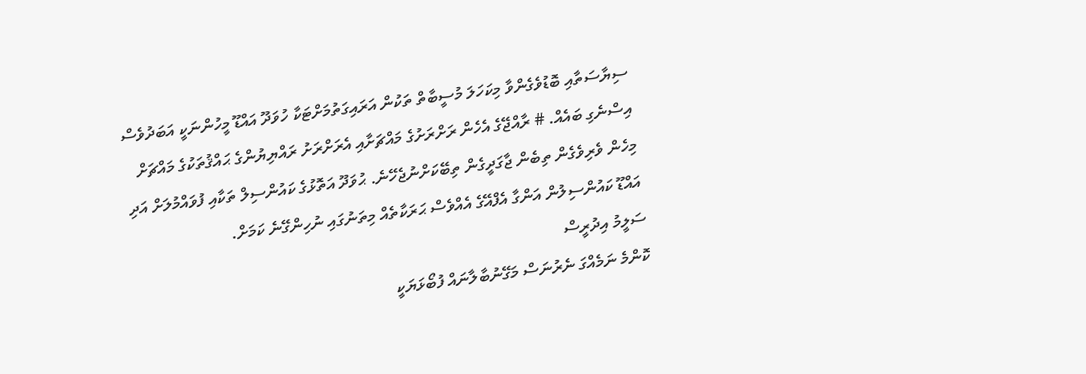ސިޔާސަތާއި ބޮޑުވެގެންވާ މިކަހަލަ މުސީބާތް ތަކުން އަރައިގަތުމަށްޓަކާ ހުވަދޫ އައްޑޫ މީހުންނަކީ އަބަދުވެސް އިސްނެގި ބައެއް. # ރާއްޖޭގެ އެހެން ރަށްރަށުގެ މައްޗަށާއި އެރަށްރަށު ރައްޔިޔުންގެ ޙައްޤުތަކުގެ މައްޗަށް މިހެން ވެރިވެގެން ތިބެން ޖާގަދީގެން ތިބޭކަށްނުޖެހޭނެ. ޙުވަދޫ އަތޮޅުގެ ކައުންސިލް ތަކާއި ފުވައްމުލަށް އަދި އައްޑޫ ކައުންސިލުން އަންގާ އެފްއޭގެ އެއްވެސް ޙަރަކާތެއް މިތަނުގައި ނުހިންގޭނެ ކަމަށް.
ސަލީމު އިދުރީސް
ކޮންމެ ނަމެއްގަ ނެރުނަސް މަގޭނުބާލާނައް ފުބޯޅަޔަކީ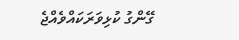ގޭންގު ކުޅިވަރަކައްވެއްޖެ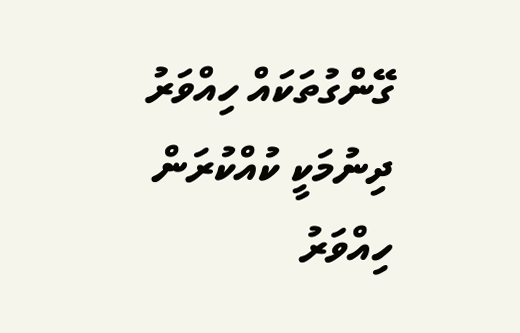ގޭންގުތަކައް ހިއްވަރު ދިނުމަކީ ކުއްކުރަން ހިއްވަރު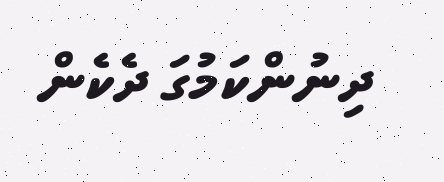ދިނުންކަމުގަ ދެކެން